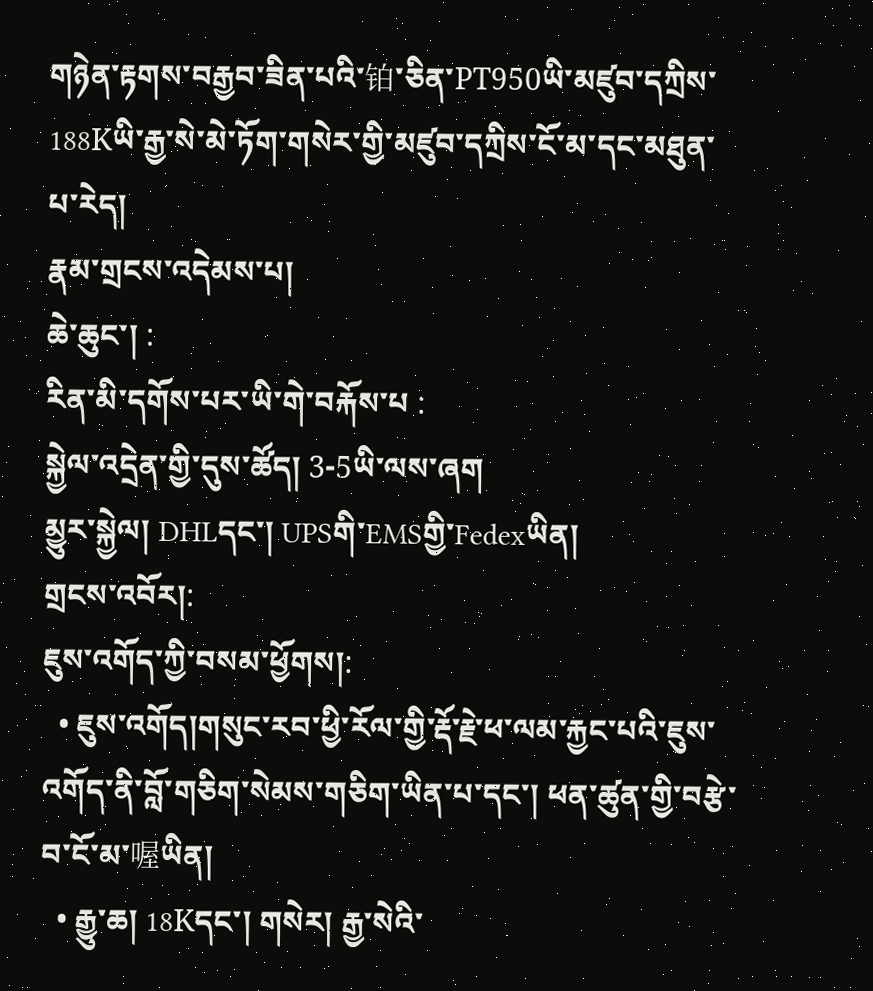གཉེན་རྟགས་བརྒྱབ་ཟིན་པའི་铂་ཅིན་PT950ཡི་མཛུབ་དཀྲིས་188Kཡི་རྒྱ་སེ་མེ་ཏོག་གསེར་གྱི་མཛུབ་དཀྲིས་ངོ་མ་དང་མཐུན་པ་རེད།
རྣམ་གྲངས་འདེམས་པ།
ཆེ་ཆུང་། :
རིན་མི་དགོས་པར་ཡི་གེ་བརྐོས་པ :
སྐྱེལ་འདྲེན་གྱི་དུས་ཚོད། 3-5ཡི་ལས་ཞག
མྱུར་སྐྱེལ། DHLདང་། UPSགི་EMSགྱི་Fedexཡིན།
གྲངས་འབོར།:
ཇུས་འགོད་ཀྱི་བསམ་ཕྱོགས།:
  • ཇུས་འགོད།གསུང་རབ་ཕྱི་རོལ་གྱི་རྡོ་རྗེ་ཕ་ལམ་རྐྱང་པའི་ཇུས་འགོད་ནི་བློ་གཅིག་སེམས་གཅིག་ཡིན་པ་དང་། ཕན་ཚུན་གྱི་བརྩེ་བ་ངོ་མ་喔ཡིན།
  • རྒྱུ་ཆ། 18Kདང་། གསེར། རྒྱ་སེའི་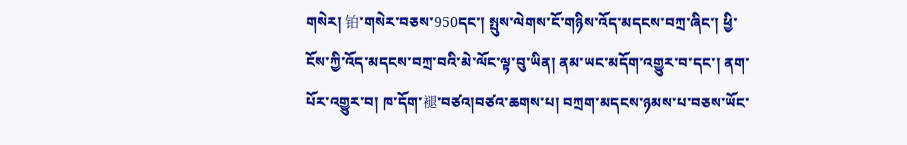གསེར། 铂་གསེར་བཅས་950དང་། སྤུས་ལེགས་ངོ་གཉིས་འོད་མདངས་བཀྲ་ཞིང་། ཕྱི་ངོས་ཀྱི་འོད་མདངས་བཀྲ་བའི་མེ་ལོང་ལྟ་བུ་ཡིན། ནམ་ཡང་མདོག་འགྱུར་བ་དང་། ནག་པོར་འགྱུར་བ། ཁ་དོག་褪་བཙའ།བཙའ་ཆགས་པ། བཀྲག་མདངས་ཉམས་པ་བཅས་ཡོང་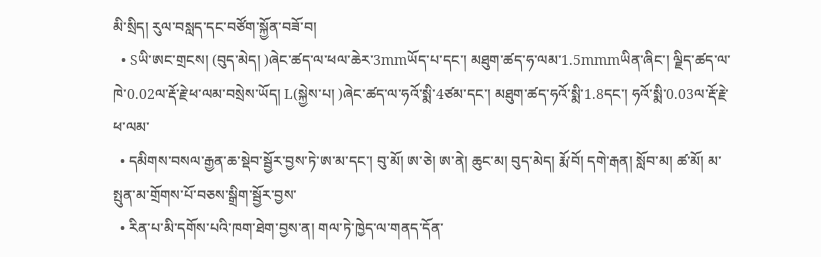མི་སྲིད། རུལ་བསླད་དང་བཙོག་སྐྱོན་བཟོ་བ།
  • Sཡི་ཨང་གྲངས། (བུད་མེད། )ཞེང་ཚད་ལ་ཕལ་ཆེར་3mmཡོད་པ་དང་། མཐུག་ཚད་ཧ་ལམ་1.5mmmཡིན་ཞིང་། ལྗིད་ཚད་ལ་ཁེ་0.02ལ་རྡོ་རྗེ་ཕ་ལམ་བསྲེས་ཡོད། L(སྐྱེས་པ། )ཞེང་ཚད་ལ་ཧའོ་སྨི་4ཙམ་དང་། མཐུག་ཚད་ཧའོ་སྨི་1.8དང་། ཧའོ་སྨི་0.03ལ་རྡོ་རྗེ་ཕ་ལམ་
  • དམིགས་བསལ་རྒྱན་ཆ་སྡེབ་སྦྱོར་བྱས་ཏེ་ཨ་མ་དང་། བུ་མོ། ཨ་ཅེ། ཨ་ནེ། ཆུང་མ། བུད་མེད། རྨོ་བོ། དགེ་རྒན། སློབ་མ། ཚ་མོ། མ་སྤུན་མ་གྲོགས་པོ་བཅས་སྒྲིག་སྦྱོར་བྱས་
  • རིན་པ་མི་དགོས་པའི་ཁག་ཐེག་བྱས་ན། གལ་ཏེ་ཁྱེད་ལ་གནད་དོན་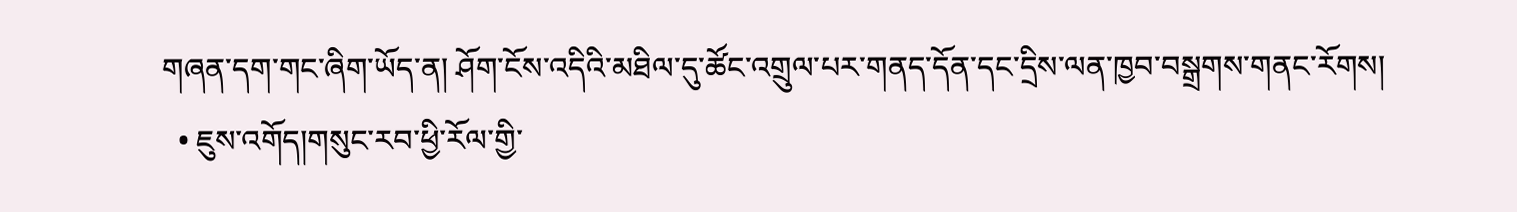གཞན་དག་གང་ཞིག་ཡོད་ན། ཤོག་ངོས་འདིའི་མཐིལ་དུ་ཚོང་འགྲུལ་པར་གནད་དོན་དང་དྲིས་ལན་ཁྱབ་བསྒྲགས་གནང་རོགས།
  • ཇུས་འགོད།གསུང་རབ་ཕྱི་རོལ་གྱི་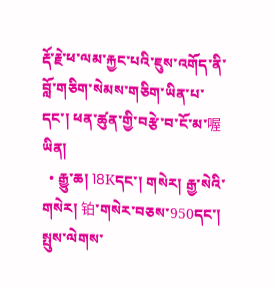རྡོ་རྗེ་ཕ་ལམ་རྐྱང་པའི་ཇུས་འགོད་ནི་བློ་གཅིག་སེམས་གཅིག་ཡིན་པ་དང་། ཕན་ཚུན་གྱི་བརྩེ་བ་ངོ་མ་喔ཡིན།
  • རྒྱུ་ཆ། 18Kདང་། གསེར། རྒྱ་སེའི་གསེར། 铂་གསེར་བཅས་950དང་། སྤུས་ལེགས་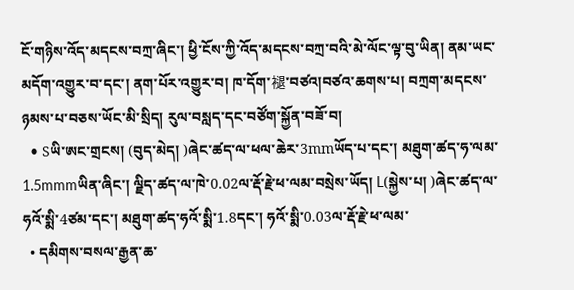ངོ་གཉིས་འོད་མདངས་བཀྲ་ཞིང་། ཕྱི་ངོས་ཀྱི་འོད་མདངས་བཀྲ་བའི་མེ་ལོང་ལྟ་བུ་ཡིན། ནམ་ཡང་མདོག་འགྱུར་བ་དང་། ནག་པོར་འགྱུར་བ། ཁ་དོག་褪་བཙའ།བཙའ་ཆགས་པ། བཀྲག་མདངས་ཉམས་པ་བཅས་ཡོང་མི་སྲིད། རུལ་བསླད་དང་བཙོག་སྐྱོན་བཟོ་བ།
  • Sཡི་ཨང་གྲངས། (བུད་མེད། )ཞེང་ཚད་ལ་ཕལ་ཆེར་3mmཡོད་པ་དང་། མཐུག་ཚད་ཧ་ལམ་1.5mmmཡིན་ཞིང་། ལྗིད་ཚད་ལ་ཁེ་0.02ལ་རྡོ་རྗེ་ཕ་ལམ་བསྲེས་ཡོད། L(སྐྱེས་པ། )ཞེང་ཚད་ལ་ཧའོ་སྨི་4ཙམ་དང་། མཐུག་ཚད་ཧའོ་སྨི་1.8དང་། ཧའོ་སྨི་0.03ལ་རྡོ་རྗེ་ཕ་ལམ་
  • དམིགས་བསལ་རྒྱན་ཆ་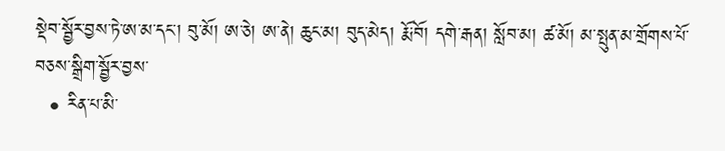སྡེབ་སྦྱོར་བྱས་ཏེ་ཨ་མ་དང་། བུ་མོ། ཨ་ཅེ། ཨ་ནེ། ཆུང་མ། བུད་མེད། རྨོ་བོ། དགེ་རྒན། སློབ་མ། ཚ་མོ། མ་སྤུན་མ་གྲོགས་པོ་བཅས་སྒྲིག་སྦྱོར་བྱས་
  • རིན་པ་མི་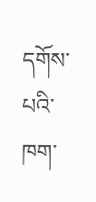དགོས་པའི་ཁག་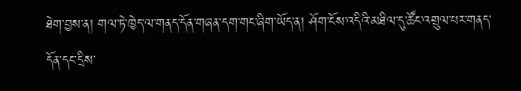ཐེག་བྱས་ན། གལ་ཏེ་ཁྱེད་ལ་གནད་དོན་གཞན་དག་གང་ཞིག་ཡོད་ན། ཤོག་ངོས་འདིའི་མཐིལ་དུ་ཚོང་འགྲུལ་པར་གནད་དོན་དང་དྲིས་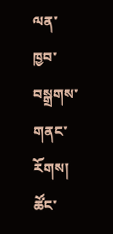ལན་ཁྱབ་བསྒྲགས་གནང་རོགས།
ཚོང་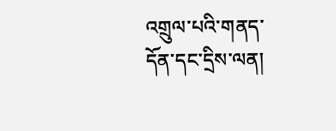འགྲུལ་པའི་གནད་དོན་དང་དྲིས་ལན།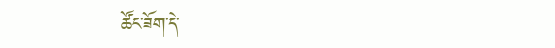ཚོང་ཟོག་དེ་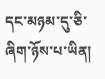དང་མཉམ་དུ་ཅི་ཞིག་ཉོས་པ་ཡིན།